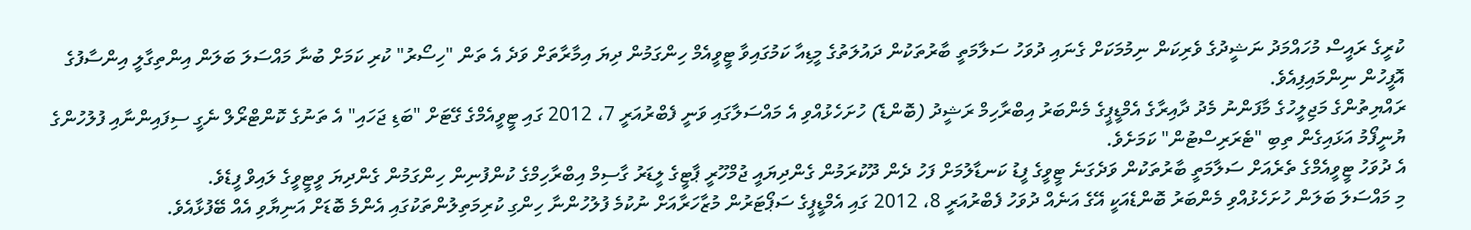ކުރީގެ ރައީސް މުހައްމަދު ނަޝީދުގެ ވެރިކަން ނިމުމަކަށް ގެނައި ދުވަހު ސަލާމަތީ ބާރުތަކުން ދައުލަތުގެ މީޑިއާ ކަމުގައިވާ ޓީވީއެމް ހިންގަމުން ދިޔަ އިމާރާތަށް ވަދެ އެ ތަން "ހިސޯރު" ކުރި ކަމަށް ބުނާ މައްސަލަ ބަލަން އިންތިގާލީ އިންސާފުގެ އޮފީހުން ނިންމައިފިއެވެ.
ރައްޔިތުންގެ މަޖިލީހުގެ މާފަންނު މެދު ދާއިރާގެ އެމްޑީޕީގެ މެންބަރު އިބްރާހިމް ރަޝީދު (ބޮންޑެ) ހުށަހެޅުއްވި އެ މައްސަލާގައި ވަނީ ފެބްރުއަރީ 7، 2012 ގައި ޓީވީއެމްގެ ގޭޓަށް "ބަޑި ޖަހައި" އެ ތަނުގެ ކޮންޓްރޯލް ނެގީ ސިފައިންނާއި ފުލުހުންގެ ޔުނީފޯމު އަޅައިގެން ތިބި "ޓެރަރިސްޓުން" ކަމަށެވެ.
އެ ދުވަހު ޓީވީއެމްގެ ތެރެއަށް ސަލާމަތީ ބާރުތަކުން ވަދެގަނެ ޓީވީގެ ފީޑު ކަނޑާލުމަށް ފަހު ދެން ދޫކުރަމުން ގެންދިޔައީ ޖުމްހޫރީ ޕާޓީގެ ލީޑަރު ގާސިމް އިބްރާހިމްގެ ކުންފުނިން ހިންގަމުން ގެންދިޔަ ވީޓީވީގެ ލައިވް ފީޑެވެ.
މި މައްސަލަ ބަލަން ހުށަހެޅުއްވި މެންބަރު ބޮންޑެއަކީ އޭގެ އަނެއް ދުވަހު ފެބްރުއަރީ 8، 2012 ގައި އެމްޑީޕީގެ ސަޕޯޓަރުން މުޒާހަރާއަށް ނުކުމެ ފުލުހުންނާ ހިންގި ކުރިމަތިލުންތަކުގައި އެންމެ ބޮޑަށް އަނިޔާވި އެއް ބޭފުޅާއެވެ.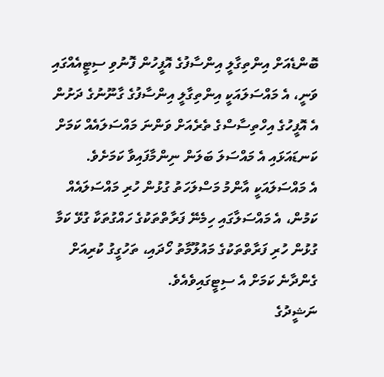ބޮންޑެއަށް އިންތިގާލީ އިންސާފުގެ އޮފީހުން ފޮނުވި ސިޓީއެއްގައި ވަނީ، އެ މައްސަލައަކީ އިންތިގާލީ އިންސާފުގެ ގާނޫނުގެ ދަށުން އެ އޮފީހުގެ އިހްތިސާސްގެ ތެރެއަށް ވަންނަ މައްސަލައެއް ކަމަށް ކަނޑައަޅައި އެ މައްސަލަ ބަލަން ނިންމާފައިވާ ކަމަށެވެ.
އެ މައްސަލައަކީ އާންމު މަސްލަހަތު ގުޅުން ހުރި މައްސަލައެއް ކަމުން، އެ މައްސަލާގައި ހިމެނޭ ފަރާތްތަކުގެ ހައްގުތަކާ ގުޅޭ ކަމާ ގުޅުން ހުރި ފަރާތްތަކުގެ މައުލޫމާތު ހޯދައި، ތަހުގީގު ކުރިއަށް ގެންދާނެ ކަމަށް އެ ސިޓީގައިވެއެވެ.
ނަޝީދުގެ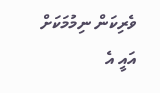ވެރިކަން ނިމުމަކަށް އައީ އެ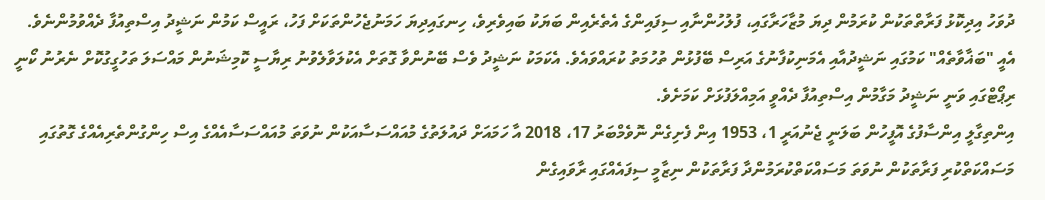ދުވަހު އިދިކޮޅު ފަރާތްތަކުން ކުރަމުން ދިޔަ މުޒާހަރާގައި، ފުލުހުންނާއި ސިފައިންގެ އެތެރެއިން ބަޔަކު ބައިވެރިވެ، ހިނގައިދިޔަ ހަމަނުޖެހުންތަކަށް ފަހު، ރައީސް ކަމުން ނަޝީދު އިސްތިއުފާ ދެއްވުމުންނެވެ.
އެއީ "ބަޣާވާތެއް" ކަމުގައި ނަޝީދުއާއި އެމަނިކުފާނުގެ އަރިސް ބޭފުޅުން ތުހުމަތު ކުރައްވައެވެ. އެކަމަކު ނަޝީދު ވެސް ބޭނުންވާ ގޮތަށް އެކުލަވާލެވުނު ރިޔާސީ ކޮމިޝަނުން މައްސަލަ ތަހުގީގުކޮށް ނެރުނު ކޯނީ ރިޕޯޓްގައި ވަނީ ނަޝީދު މަގާމުން އިސްތިއުފާ ދެއްވީ އަމިއްލަފުޅަށް ކަމަށެވެ.
އިންތިގާލީ އިންސާފުގެ އޮފީހުން ބަލަނީ ޖެނުއަރީ 1، 1953 އިން ފެށިގެން ނޮވެމްބަރު 17، 2018 އާ ހަމައަށް ދައުލަތުގެ މުއައްސަސާއަކުން ނުވަތަ މުއައްސަސާއެއްގެ އިސް ހިންގުންތެރިއެއްގެ ގޮތުގައި މަސައްކަތްކުރި ފަރާތަކުން ނުވަތަ މަސައްކަތްކުރަމުންދާ ފަރާތަކުން ނިޒާމީ ސިފައެއްގައި ރާވައިގެން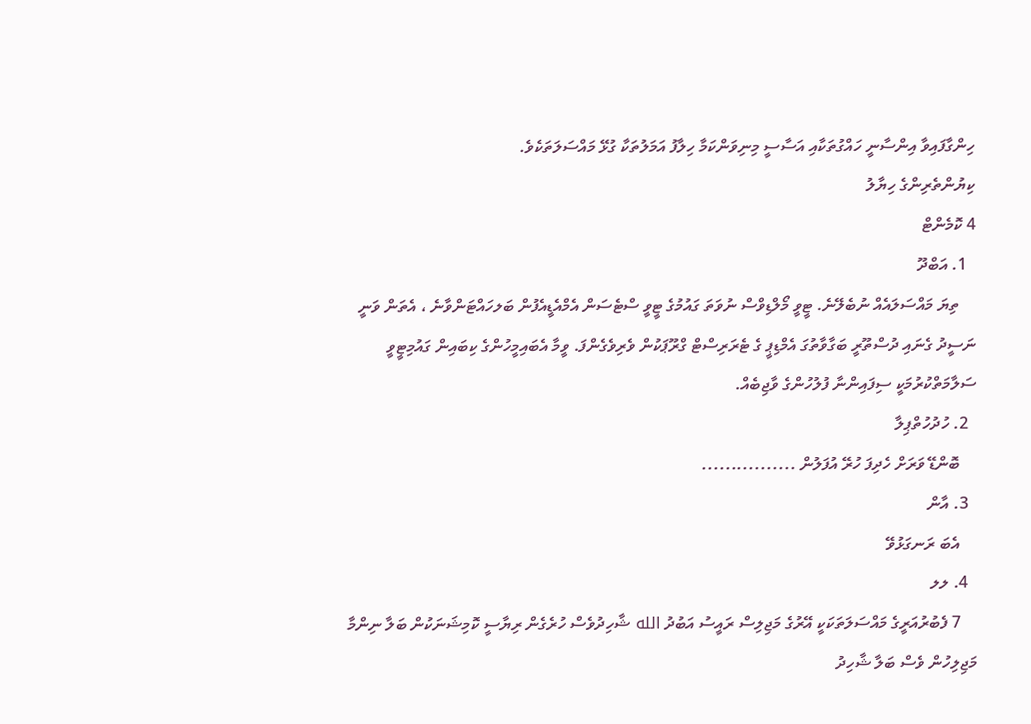ހިންގާފައިވާ އިންސާނީ ހައްގުތަކާއި އަސާސީ މިނިވަންކަމާ ހިލާފު އަމަލުތަކާ ގުޅޭ މައްސަލަތަކެވެ.
ކިޔުންތެރިންގެ ހިޔާލު
4 ކޮމެންޓް
  1. އަބްދޫ
    ތިޔަ މައްސަލައެއް ނުބެލޭނެ. ޓީވީ މޯލްޑިވްސް ނުވަތަ ގައުމުގެ ޓީވީ ސްޓެސަން އެމްއެޑީއެފުން ބަލހައްޓަންވާނެ ، އެތަން ވަނީ ނަސީދު ގެނައި ދުސްތޫރީ ބަގާވާތުގަ އެމްޑިޕީ ގެ ޓެރަރިސްޓް ގްރޫޕަކުން ވެރިވެގެންފަ. ވީމާ އެބައިމީހުންގެ ކިބައިން ގައުމިޓީވީ ސަލާމަތްކުރުމަކީ ސިފައިންނާ ފުލުހުންގެ ވާޖިބެއް.
  2. ހުދުހުތްޕިލާ
    ބޮންޑޭ ވަރަށް ހެދިފަ ހުރޭ އުފަލުން ................
  3. އާން
    އެބަ ރަނގަޅުވޭ
  4. ލލ
    7 ފެބުރުއަރީގެ މައްސަލަތަކަކީ އޭރުގެ މަޖިލިސް ރައީސު އަބުދު الله ޝާހިދުވެސް ހުރެގެން ރިޔާސީ ކޮމިޝަނަކުން ބަލާ ނިންމާ މަޖިލިހުން ވެސް ބަލާ ޝާހިދު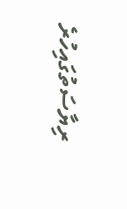ރިޔާސަތުގައިހުރެ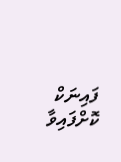ފައިނަކް ކޮށްފައިވާ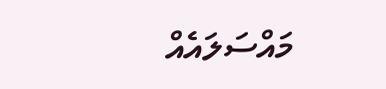މައްސަލައެއް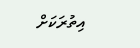އިތުރަކަށް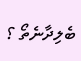ބެލިދާނެތޯ ؟